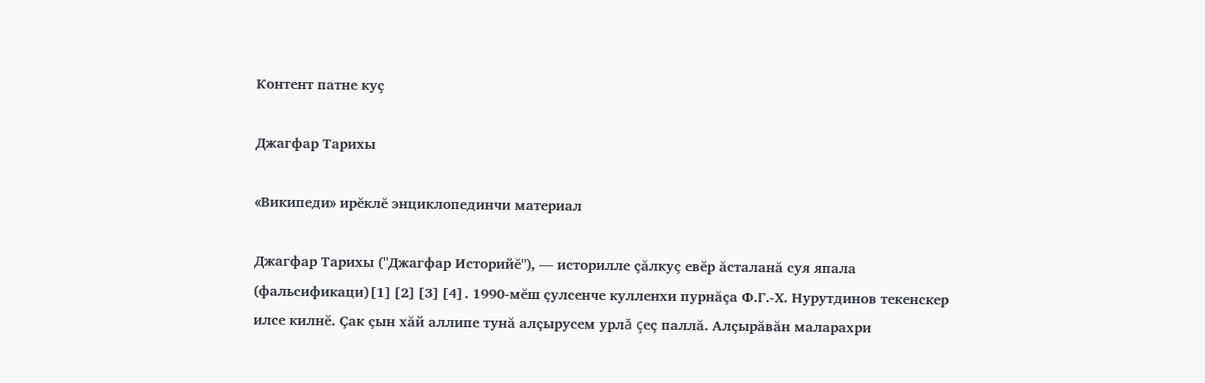Контент патне куҫ

Джагфар Тарихы

«Википеди» ирĕклĕ энциклопединчи материал

Джагфар Тарихы ("Джагфар Историйĕ"), — историлле çăлкуç евĕр ăсталанă суя япала (фальсификаци)[1][2][3][4]. 1990-мĕш çулсенче кулленхи пурнăçа Ф.Г.-Х. Нурутдинов текенскер илсе килнĕ. Çак çын хăй аллипе тунă алçырусем урлă çеç паллă. Алçырăвăн маларахри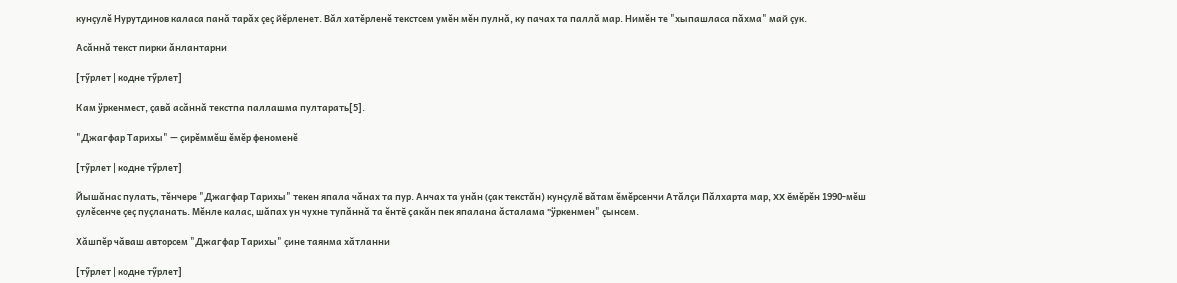кунçулĕ Нурутдинов каласа панă тарăх çеç йĕрленет. Вăл хатĕрленĕ текстсем умĕн мĕн пулнă, ку пачах та паллă мар. Нимĕн те "хыпашласа пăхма" май çук.

Асăннă текст пирки ăнлантарни

[тӳрлет | кодне тӳрлет]

Кам ÿркенмест, çавă асăннă текстпа паллашма пултарать[5].

"Джагфар Тарихы" — çирĕммĕш ĕмĕр феноменĕ

[тӳрлет | кодне тӳрлет]

Йышăнас пулать, тĕнчере "Джагфар Тарихы" текен япала чăнах та пур. Анчах та унăн (çак текстăн) кунçулĕ вăтам ĕмĕрсенчи Атăлçи Пăлхарта мар, XX ĕмĕрĕн 1990-мĕш çулĕсенче çеç пуçланать. Мĕнле калас, шăпах ун чухне тупăннă та ĕнтĕ çакăн пек япалана ăсталама "ÿркенмен" çынсем.

Хăшпĕр чăваш авторсем "Джагфар Тарихы" çине таянма хăтланни

[тӳрлет | кодне тӳрлет]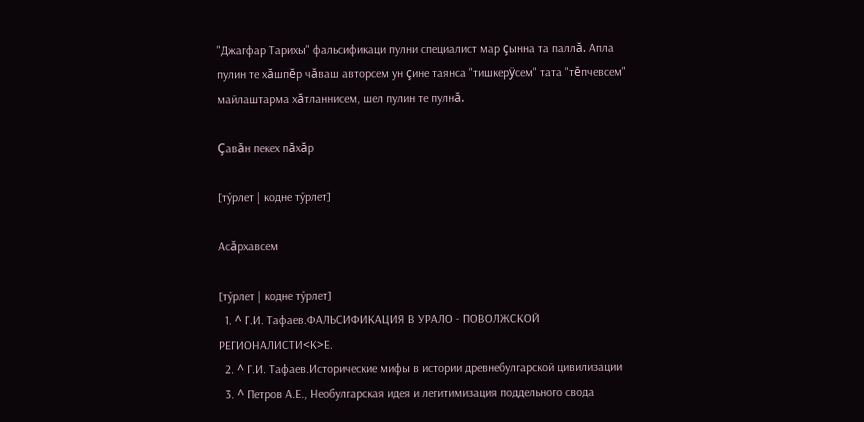"Джагфар Тарихы" фальсификаци пулни специалист мар çынна та паллă. Апла пулин те хăшпĕр чăваш авторсем ун çине таянса "тишкерÿсем" тата "тĕпчевсем" майлаштарма хăтланнисем, шел пулин те пулнă.

Çавăн пекех пăхăр

[тӳрлет | кодне тӳрлет]

Асăрхавсем

[тӳрлет | кодне тӳрлет]
  1. ^ Г.И. Тафаев.ФАЛЬСИФИКАЦИЯ В УРАЛО - ПОВОЛЖСКОЙ РЕГИОНАЛИСТИ<К>Е.
  2. ^ Г.И. Тафаев.Исторические мифы в истории древнебулгарской цивилизации
  3. ^ Петров А.Е., Необулгарская идея и легитимизация поддельного свода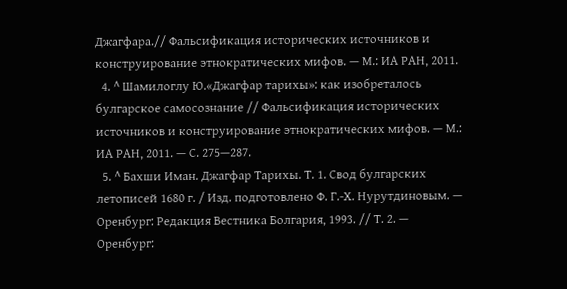Джагфара.// Фальсификация исторических источников и конструирование этнократических мифов. — М.: ИА РАН, 2011.
  4. ^ Шамилоглу Ю.«Джагфар тарихы»: как изобреталось булгарское самосознание // Фальсификация исторических источников и конструирование этнократических мифов. — М.: ИА РАН, 2011. — С. 275—287.
  5. ^ Бахши Иман. Джагфар Тарихы. Т. 1. Свод булгарских летописей 1680 г. / Изд. подготовлено Ф. Г.-Х. Нурутдиновым. — Оренбург: Редакция Вестника Болгария, 1993. // Т. 2. — Оренбург: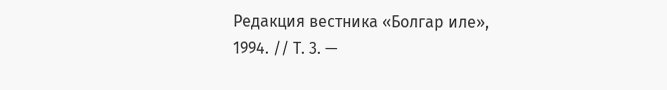Редакция вестника «Болгар иле», 1994. // Т. 3. —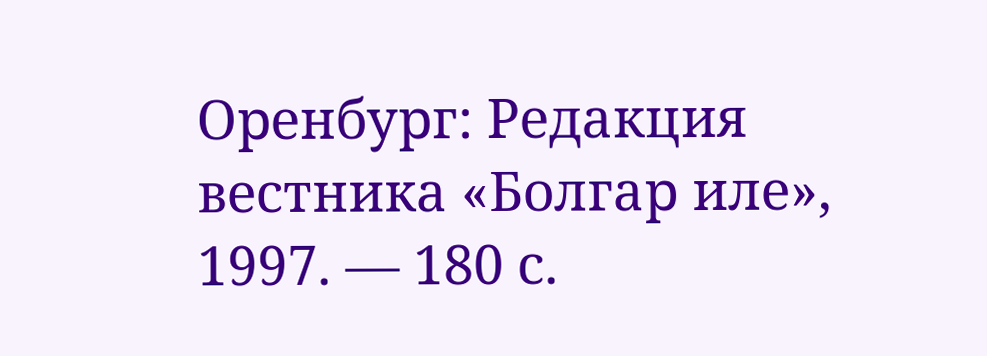Оренбург: Редакция вестника «Болгар иле», 1997. — 180 с.